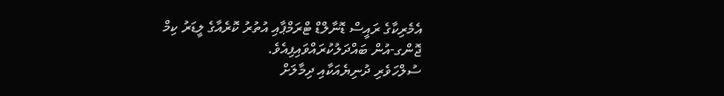އެމެރިކާގެ ރައީސް ޑޮނާލްޑް ޓްރަމްޕާއި އުތުރު ކޮރެއާގެ ލީޑަރު ކިމް ޖޮންގ-އުން ބައްދަލުކުރައްވައިފިއެވެ.
ސުލްހަވެރި ދުނިޔެއަކާއި ދިމާލަށް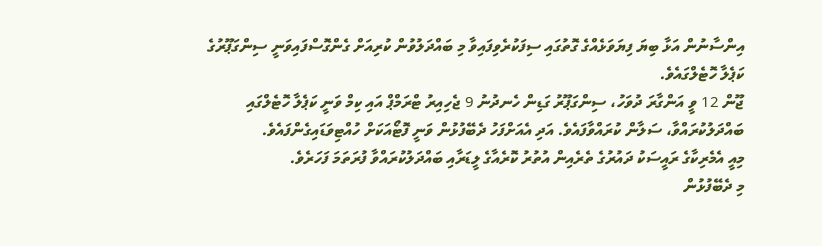އިންސާނުން އަޅާ ބިޔަ ފިޔަވަޅެއްގެ ގޮތުގައި ސިފަކުރެވިފައިވާ މި ބައްދަލުވުން ކުރިއަށް ގެންގޮސްފައިވަނީ ސިންގަޕޫރުގެ ކަޕެލާ ހޮޓެލްގައެވެ.
ޖޫން 12 ވީ އަންގާރަ ދުވަހު، ސިންގަޕޫރު ގަޑިން ހެނދުނު 9 ޖެހިއިރު ޓްރަމްޕް އައި ކިމް ވަނީ ކަޕެލާ ހޮޓެލްގައި ބައްދަލުކުރައްވާ، ސަލާން ކުރައްވާފައެވެ. އަދި އެއަށްފަހު ދެބޭފުޅުން ވަނީ ފޮޓޯއަކަށް ހުއްޓިވަޑައިގެންފައެވެ.
މިއީ އެމެރިކާގެ ރައީސަކު ދައުރުގެ ތެރެއިން އުތުރު ކޮރެއާގެ ލީޑަރާއި ބައްދަލުކުރައްވާ ފުރަތަމަ ފަހަރެވެ.
މި ދެބޭފުޅުން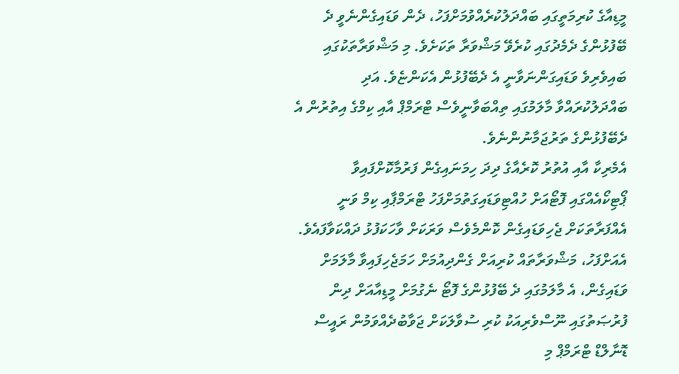މީޑިއާގެ ކުރިމަތީގައި ބައްދަލުކުރެއްވުމަށްފަހު، ދެން ވަޑައިގެންނެވީ ދެ ބޭފުޅުންގެ ދެމެދުގައި ކުރެވޭ މަޝްވަރާ ތަކަށެވެ. މި މަޝްވަރާތަކުގައި ބައިވެރިވެ ވަޑައިގަންނަވާނީ އެ ދެބޭފުޅުން އެކަންޏެވެ. އަދި ބައްދަލުކުރައްވާ މާލަމުގައި ތިއްބަވާނީވެސް ޓްރަމްޕް އާއި ކިމްގެ އިތުރުން އެ ދެބޭފުޅުންގެ ތަރުޖަމާނުންނެވެ.
އެމެރިކާ އާއި އުތުރު ކޮރެއާގެ ދިދަ ހިމަނައިގެން ފަރުމާކޮށްފައިވާ ޕޯޓިކޯއެއްގައި ފޮޓޯއަށް ހުއްޓިވަޑައިގަތުމަށްފަހު ޓްރަމްޕާއި ކިމް ވަނީ އެއްފަރާތަކަށް ޖެހިވަޑައިގެން ކޮންމެވެސް ވަރަކަށް ވާހަކަފުޅު ދައްކަވާފައެވެ.
އެއަށްފަހު، މަޝްވަރާތައް ކުރިއަށް ގެންދިއުމަށް ހަމަޖެހިފައިވާ މާލަމަށް ވަޑައިގެން، އެ މާލަމުގައި ދެ ބޭފުޅުންގެ ފޮޓޯ ނެގުމަށް މީޑިއާއަށް ދިން ފުރުޞަތުގައި ނޫސްވެރިއަކު ކުރި ސުވާލަކަށް ޖަވާބުދެއްވަމުން ރައީސް ޑޮނާލްޑް ޓްރަމްޕް މި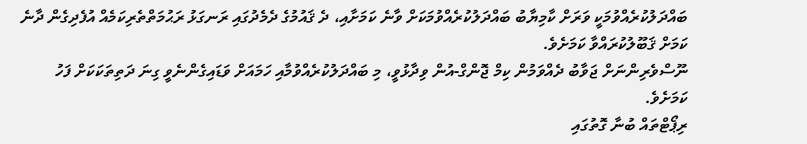ބައްދަލުކުރެއްވުމަކީ ވަރަށް ކާމިޔާބު ބައްދަލުކުރެއްވުމަކަށް ވާނެ ކަމަށާއި، ދެ ޤައުމުގެ ދެމެދުގައި ރަނގަޅު ރަޙުމަތްތެރިކަމެއް އުފެދިގެން ދާނެ ކަމަށް ޤަބޫލުކުރައްވާ ކަމަށެވެ.
ނޫސްވެރިންނަށް ޖަވާބު ދެއްވަމުން ކިމް ޖޮންގް-އުން ވިދާޅުވީ، މި ބައްދަލުކުރެއްވުމާއި ހަމައަށް ވަޑައިގެންނެވީ ގިނަ ދަތިތަކަކަށް ފަހު ކަމަށެވެ.
ރިޕޯޓްތައް ބުނާ ގޮތުގައި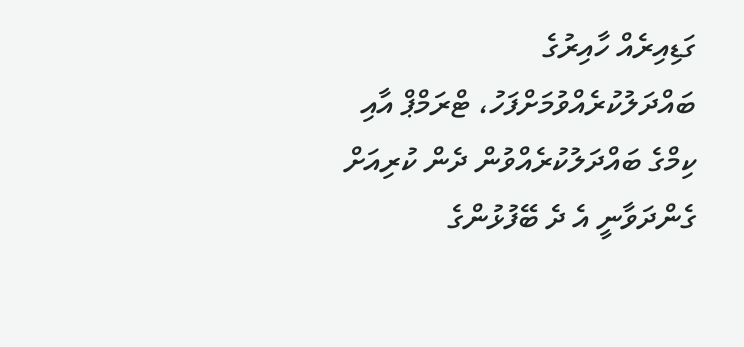ގަޑިއިރެއް ހާއިރުގެ ބައްދަލުކުރެއްވުމަށްފަހު، ޓްރަމްޕް އާއި ކިމްގެ ބައްދަލުކުރެއްވުން ދެން ކުރިއަށް ގެންދަވާނީ އެ ދެ ބޭފުޅުންގެ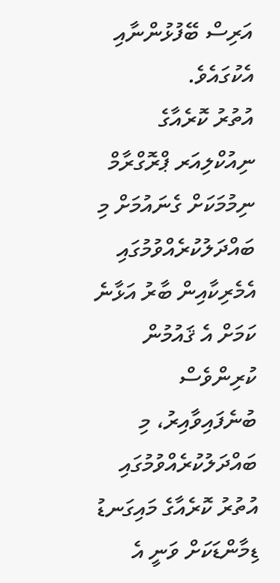އަރިސް ބޭފުޅުންނާއި އެކުގައެވެ.
އުތުރު ކޮރެއާގެ ނިއުކްލިއަރ ޕްރޮގްރާމް ނިމުމަކަށް ގެނައުމަށް މި ބައްދަލުކުރެއްވުމުގައި އެމެރިކާއިން ބާރު އަޅާނެ ކަމަށް އެ ޤައުމުން ކުރިންވެސް ބުނެފައިވާއިރު، މި ބައްދަލުކުރެއްވުމުގައި އުތުރު ކޮރެއާގެ މައިގަނޑު ޑިމާންޑަކަށް ވަނީ އެ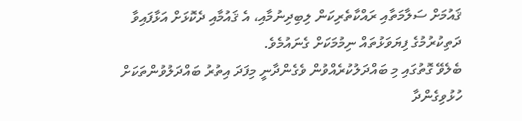ޤައުމަށް ސަލާމަތާއި ރައްކާތެރިކަން ލިބިދިނުމާއި، އެ ޤައުމާއި ދެކޮޅަށް އަޅާފައިވާ ދަތިކުރުމުގެ ފިޔަވަޅުތައް ނިމުމަކަށް ގެނައުމެވެ.
ބެލެވޭ ގޮތުގައި މި ބައްދަލުކުރެއްވުން ވެގެންދާނީ މިފަދަ އިތުރު ބައްދަލުވުންތަކަށް ހުޅުވިގެންދާ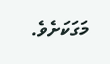މަގަކަށެވެ.